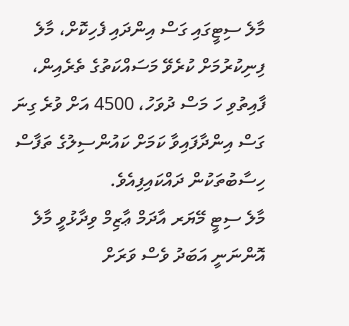މާލެ ސިޓީގައި ގަސް އިންދައި ފެހިކޮށް، މާލެ ފިނިކުރުމަށް ކުރެވޭ މަސައްކަތުގެ ތެރެއިން، ފާއިތުވި ހަ މަސް ދުވަހު، 4500 އަށް ވުރެ ގިނަ ގަސް އިންދާފައިވާ ކަމަށް ކައުންސިލުގެ ތަފާސް ހިސާބުތަކުން ދައްކައިފިއެވެ.
މާލެ ސިޓީ މޭޔަރ އާދަމް ޢާޒިމް ވިދާޅުވީ މާލެ އޮންނަނީ އަބަދު ވެސް ވަރަށް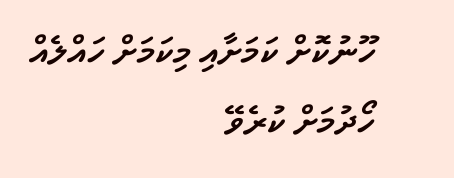ހޫނުކޮށް ކަމަށާއި މިކަމަށް ހައްލެއް ހޯދުމަށް ކުރެވޭ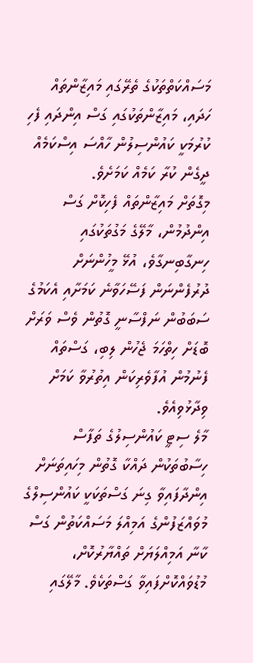މަސައްކަތްތަކުގެ ތެރޭގައި މައިޒާންތައް ހަދައި، މައިޒާންތަކުގައި ގަސް އިންދައި ފެހި ކުރުމަކީ ކައުންސިލުން ހާއްސަ އިސްކަމެއް ދީގެން ކުރާ ކަމެއް ކަމަށެވެ.
މިގޮތަށް މައިޒާންތައް ފެހިކޮށް ގަސް އިންދުމުން، މާލޭގެ މަގުތަކުގައި ހިނގާބިނގާވެ، އުޅޭ މީހުންނަށް ދުރުފެންނަން ފަސޭހަވާނެ ކަމަށާއި އެކަމުގެ ސަބަބުން ނަފްސާނީ ގޮތުން ވެސް ވަރަށް ބޮޑަށް ހިތްހަމަ ޖެހުން ލިބި، ގަސްތައް ފެނުމުން އުފާވެރިކަން އިތުރުވާ ކަމަށް ވިދާޅުވިއެވެ.
މާލެ ސިޓީ ކައުންސިލުގެ ތަފާސް ހިސާބުތަކުން ދައްކާ ގޮތުން މިހައިތަނަށް އިންދާފައިވާ ގިނަ ގަސްތަކަކީ ކައުންސިލްގެ މުވައްޒަފުންގެ އަމިއްލަ މަސައްކަތުން ގަސް ކާނާ އަމިއްލަޔަށް ތައްޔާރުކޮށް، މުޑުވައްކޮށްފައިވާ ގަސްތަކެވެ. މާލޭގައި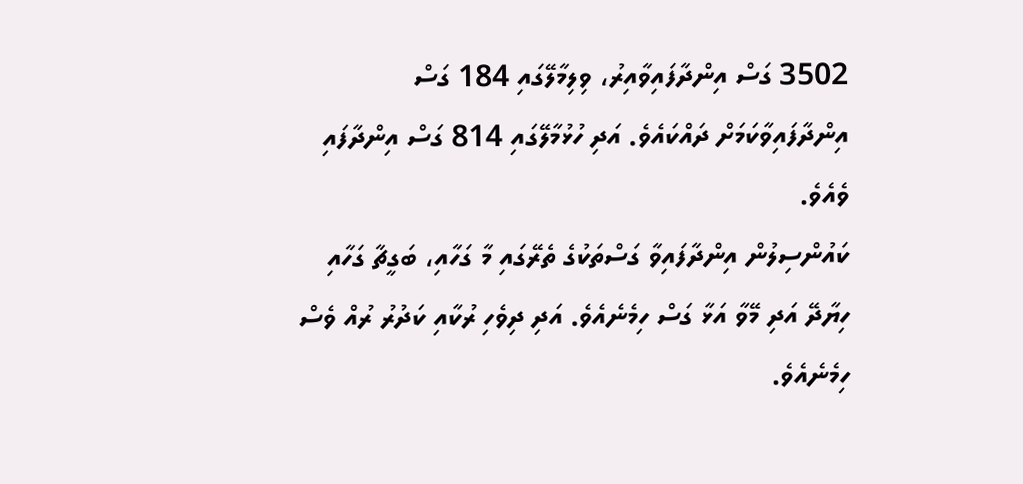3502 ގަސް އިންދާފައިވާއިރު، ވިލިމާލޭގައި 184 ގަސް އިންދާފައިވާކަމަށް ދައްކައެވެ. އަދި ހުޅުމާލޭގައި 814 ގަސް އިންދާފައި ވެއެވެ.
ކައުންސިލުން އިންދާފައިވާ ގަސްތަކުގެ ތެރޭގައި މާ ގަހާއި، ބަގީޗާ ގަހާއި ހިޔާދޭ އަދި މޭވާ އަޅާ ގަސް ހިމެނެއެވެ. އަދި ދިވެހި ރުކާއި ކަދުރު ރުއް ވެސް ހިމެނެއެވެ.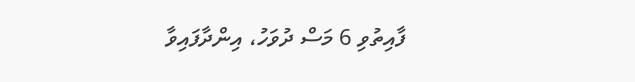ފާއިތުވި 6 މަސް ދުވަހު، އިންދާފައިވާ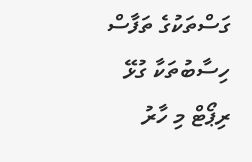ގަސްތަކުގެ ތަފާސް ހިސާބުތަކާ ގުޅޭ ރިޕޯޓް މި ހާރު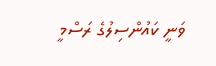ވަނީ ކައުންސިލުގެ ރަސްމީ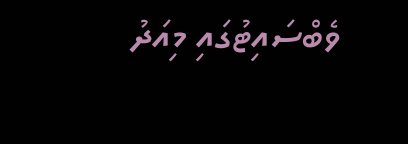ވެބްސައިޓުގައި މިއަދު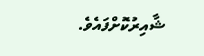ޝާއިރުކޮށްފައެވެ.